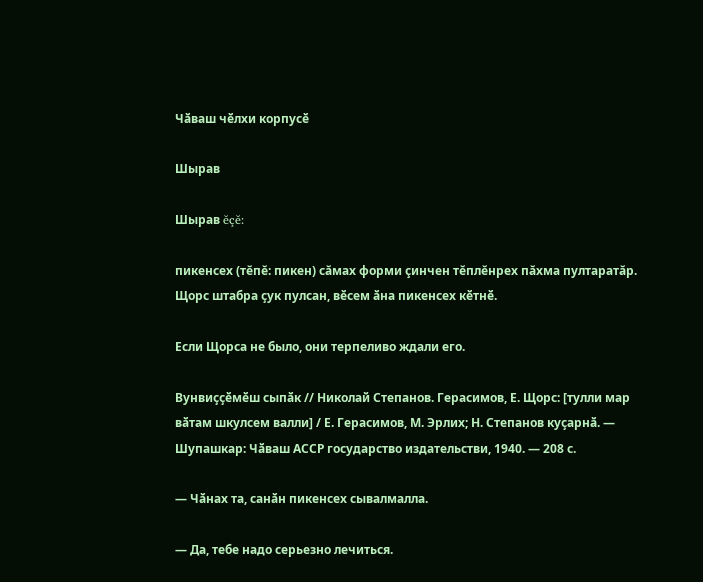Чӑваш чӗлхи корпусӗ

Шырав

Шырав ĕçĕ:

пикенсех (тĕпĕ: пикен) сăмах форми çинчен тĕплĕнрех пăхма пултаратăр.
Щорс штабра ҫук пулсан, вӗсем ӑна пикенсех кӗтнӗ.

Если Щорса не было, они терпеливо ждали его.

Вунвиҫҫӗмӗш сыпӑк // Николай Степанов. Герасимов, Е. Щорс: [тулли мар вӑтам шкулсем валли] / Е. Герасимов, М. Эрлих; Н. Степанов куҫарнӑ. — Шупашкар: Чӑваш АССР государство издательстви, 1940. — 208 с.

— Чӑнах та, санӑн пикенсех сывалмалла.

— Да, тебе надо серьезно лечиться.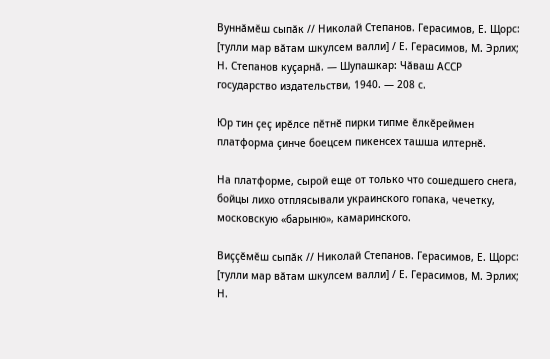Вуннӑмӗш сыпӑк // Николай Степанов. Герасимов, Е. Щорс: [тулли мар вӑтам шкулсем валли] / Е. Герасимов, М. Эрлих; Н. Степанов куҫарнӑ. — Шупашкар: Чӑваш АССР государство издательстви, 1940. — 208 с.

Юр тин ҫеҫ ирӗлсе пӗтнӗ пирки типме ӗлкӗреймен платформа ҫинче боецсем пикенсех ташша илтернӗ.

На платформе, сырой еще от только что сошедшего снега, бойцы лихо отплясывали украинского гопака, чечетку, московскую «барыню», камаринского.

Виҫҫӗмӗш сыпӑк // Николай Степанов. Герасимов, Е. Щорс: [тулли мар вӑтам шкулсем валли] / Е. Герасимов, М. Эрлих; Н.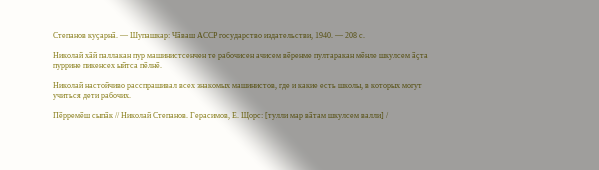Степанов куҫарнӑ. — Шупашкар: Чӑваш АССР государство издательстви, 1940. — 208 с.

Николай хӑй паллакан пур машинистсенчен те рабочисен ачисем вӗренме пултаракан мӗнле шкулсем ӑҫта пуррине пикенсех ыйтса пӗлнӗ.

Николай настойчиво расспрашивал всех знакомых машинистов, где и какие есть школы, в которых могут учиться дети рабочих.

Пӗрремӗш сыпӑк // Николай Степанов. Герасимов, Е. Щорс: [тулли мар вӑтам шкулсем валли] /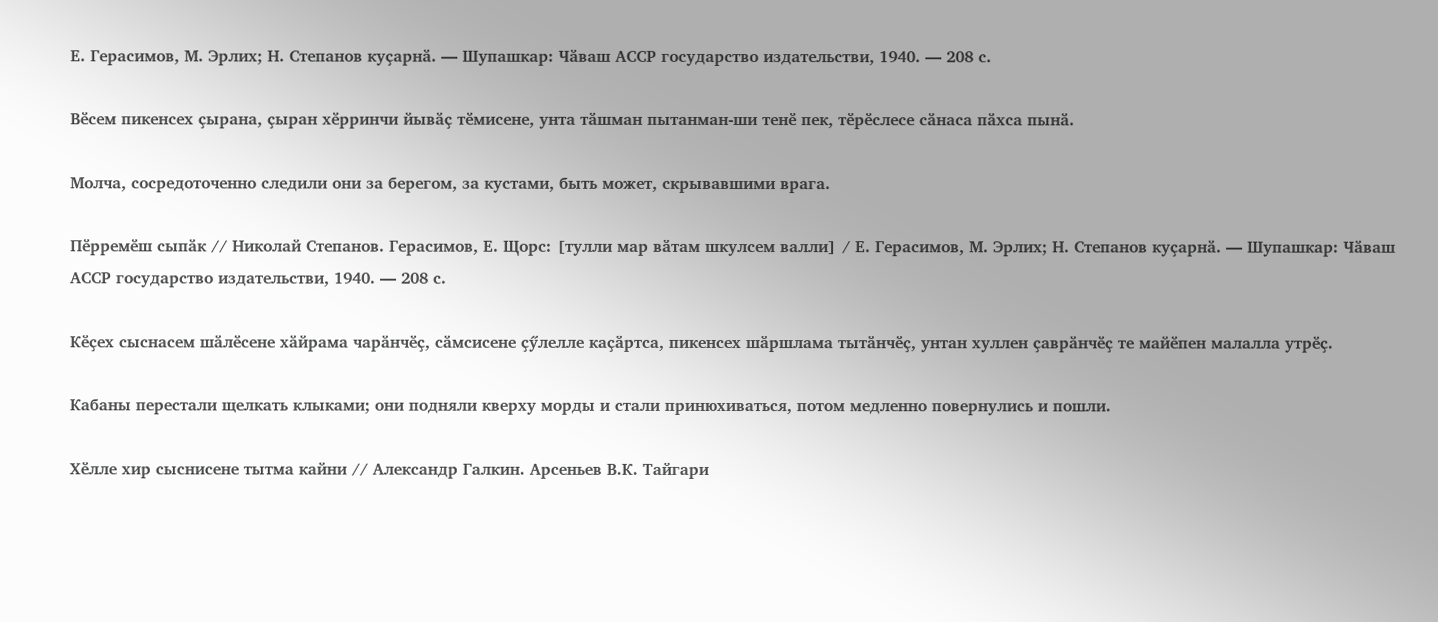Е. Герасимов, М. Эрлих; Н. Степанов куҫарнӑ. — Шупашкар: Чӑваш АССР государство издательстви, 1940. — 208 с.

Вӗсем пикенсех ҫырана, ҫыран хӗрринчи йывӑҫ тӗмисене, унта тӑшман пытанман-ши тенӗ пек, тӗрӗслесе сӑнаса пӑхса пынӑ.

Молча, сосредоточенно следили они за берегом, за кустами, быть может, скрывавшими врага.

Пӗрремӗш сыпӑк // Николай Степанов. Герасимов, Е. Щорс: [тулли мар вӑтам шкулсем валли] / Е. Герасимов, М. Эрлих; Н. Степанов куҫарнӑ. — Шупашкар: Чӑваш АССР государство издательстви, 1940. — 208 с.

Кӗҫех сыснасем шӑлӗсене хӑйрама чарӑнчӗҫ, сӑмсисене ҫӳлелле каҫӑртса, пикенсех шӑршлама тытӑнчӗҫ, унтан хуллен ҫаврӑнчӗҫ те майӗпен малалла утрӗҫ.

Кабаны перестали щелкать клыками; они подняли кверху морды и стали принюхиваться, потом медленно повернулись и пошли.

Хӗлле хир сыснисене тытма кайни // Александр Галкин. Арсеньев В.К. Тайгари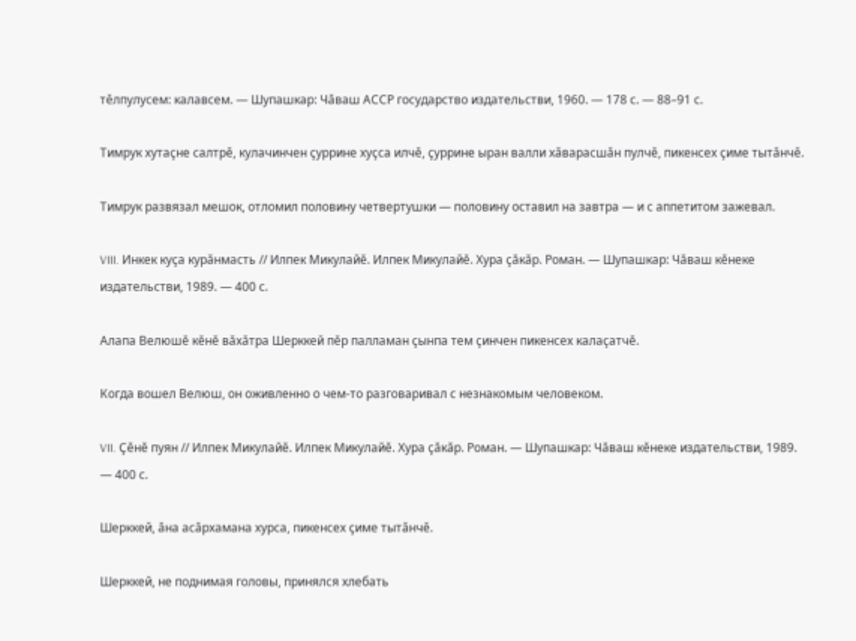тӗлпулусем: калавсем. — Шупашкар: Чӑваш АССР государство издательстви, 1960. — 178 с. — 88–91 с.

Тимрук хутаҫне салтрӗ, кулачинчен ҫуррине хуҫса илчӗ, ҫуррине ыран валли хӑварасшӑн пулчӗ, пикенсех ҫиме тытӑнчӗ.

Тимрук развязал мешок, отломил половину четвертушки — половину оставил на завтра — и с аппетитом зажевал.

VIII. Инкек куҫа курӑнмасть // Илпек Микулайӗ. Илпек Микулайӗ. Хура ҫӑкӑр. Роман. — Шупашкар: Чӑваш кӗнеке издательстви, 1989. — 400 с.

Алапа Велюшӗ кӗнӗ вӑхӑтра Шерккей пӗр палламан ҫынпа тем ҫинчен пикенсех калаҫатчӗ.

Когда вошел Велюш, он оживленно о чем-то разговаривал с незнакомым человеком.

VII. Ҫӗнӗ пуян // Илпек Микулайӗ. Илпек Микулайӗ. Хура ҫӑкӑр. Роман. — Шупашкар: Чӑваш кӗнеке издательстви, 1989. — 400 с.

Шерккей, ӑна асӑрхамана хурса, пикенсех ҫиме тытӑнчӗ.

Шерккей, не поднимая головы, принялся хлебать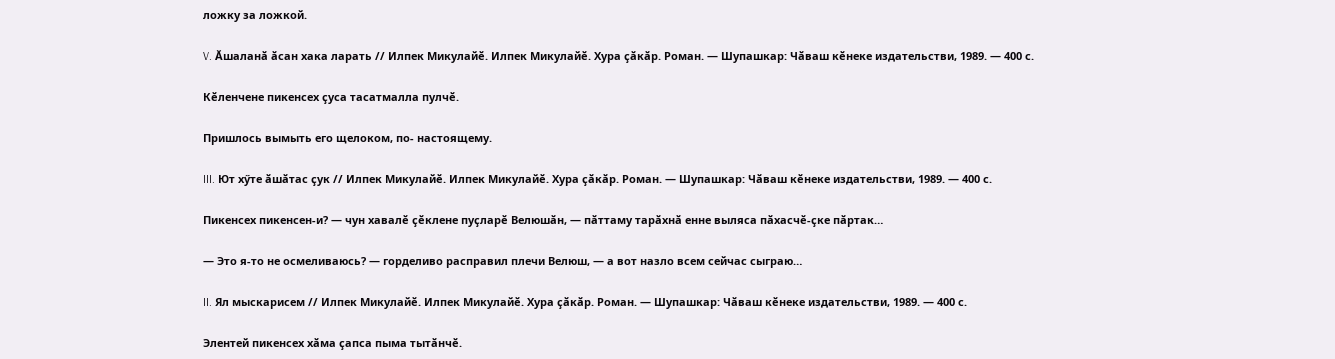ложку за ложкой.

V. Ӑшаланӑ ӑсан хака ларать // Илпек Микулайӗ. Илпек Микулайӗ. Хура ҫӑкӑр. Роман. — Шупашкар: Чӑваш кӗнеке издательстви, 1989. — 400 с.

Кӗленчене пикенсех ҫуса тасатмалла пулчӗ.

Пришлось вымыть его щелоком, по- настоящему.

III. Ют хӳте ӑшӑтас ҫук // Илпек Микулайӗ. Илпек Микулайӗ. Хура ҫӑкӑр. Роман. — Шупашкар: Чӑваш кӗнеке издательстви, 1989. — 400 с.

Пикенсех пикенсен-и? — чун хавалӗ ҫӗклене пуҫларӗ Велюшӑн, — пӑттаму тарӑхнӑ енне выляса пӑхасчӗ-ҫке пӑртак…

— Это я-то не осмеливаюсь? — горделиво расправил плечи Велюш, — а вот назло всем сейчас сыграю…

II. Ял мыскарисем // Илпек Микулайӗ. Илпек Микулайӗ. Хура ҫӑкӑр. Роман. — Шупашкар: Чӑваш кӗнеке издательстви, 1989. — 400 с.

Элентей пикенсех хӑма ҫапса пыма тытӑнчӗ.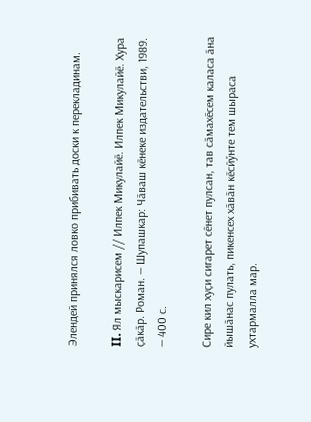Элендей принялся ловко прибивать доски к перекладинам.

II. Ял мыскарисем // Илпек Микулайӗ. Илпек Микулайӗ. Хура ҫӑкӑр. Роман. — Шупашкар: Чӑваш кӗнеке издательстви, 1989. — 400 с.

Сире кил хуҫи сигарет сӗнет пулсан, тав сӑмахӗсем каласа ӑна йышӑнас пулать, пикенсех хӑвӑн кӗсйӳнте тем шыраса ухтармалла мар.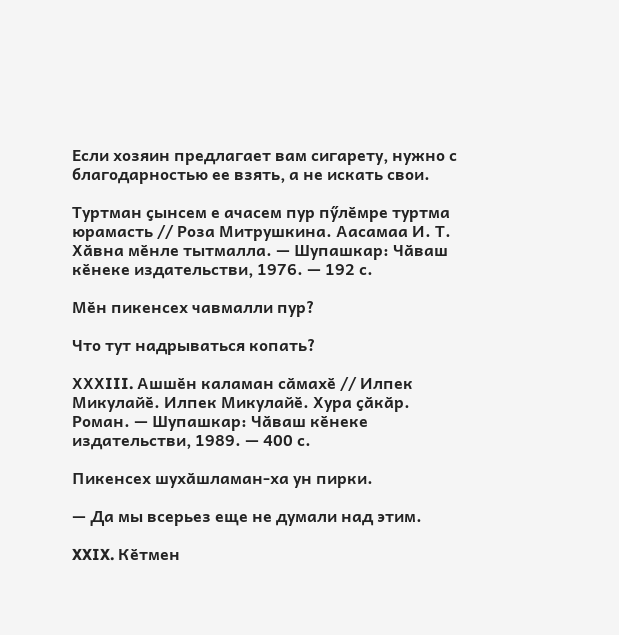Если хозяин предлагает вам сигарету, нужно с благодарностью ее взять, а не искать свои.

Туртман ҫынсем е ачасем пур пӳлӗмре туртма юрамасть // Роза Митрушкина. Аасамаа И. Т. Хӑвна мӗнле тытмалла. — Шупашкар: Чӑваш кӗнеке издательстви, 1976. — 192 с.

Мӗн пикенсех чавмалли пур?

Что тут надрываться копать?

ХХХIII. Ашшӗн каламан сӑмахӗ // Илпек Микулайӗ. Илпек Микулайӗ. Хура ҫӑкӑр. Роман. — Шупашкар: Чӑваш кӗнеке издательстви, 1989. — 400 с.

Пикенсех шухӑшламан-ха ун пирки.

— Да мы всерьез еще не думали над этим.

XXIX. Кӗтмен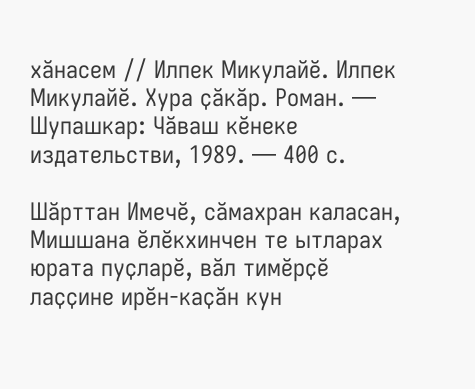хӑнасем // Илпек Микулайӗ. Илпек Микулайӗ. Хура ҫӑкӑр. Роман. — Шупашкар: Чӑваш кӗнеке издательстви, 1989. — 400 с.

Шӑрттан Имечӗ, сӑмахран каласан, Мишшана ӗлӗкхинчен те ытларах юрата пуҫларӗ, вӑл тимӗрҫӗ лаҫҫине ирӗн-каҫӑн кун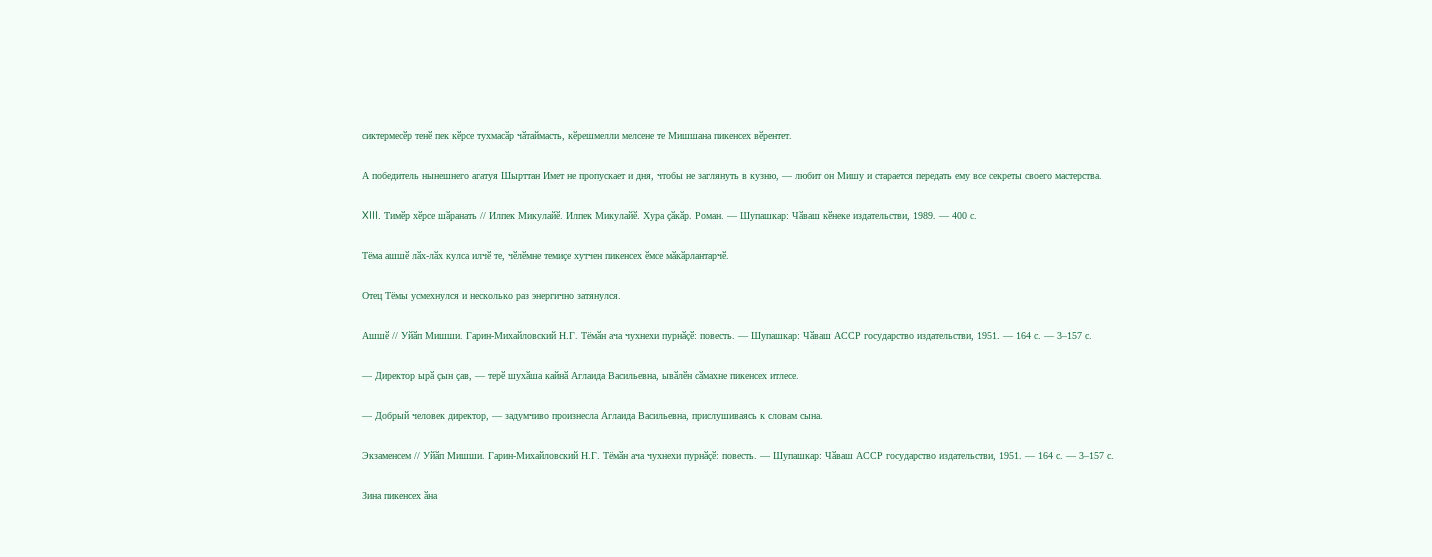сиктермесӗр тенӗ пек кӗрсе тухмасӑр чӑтаймасть, кӗрешмелли мелсене те Мишшана пикенсех вӗрентет.

А победитель нынешнего агатуя Шырттан Имет не пропускает и дня, чтобы не заглянуть в кузню, — любит он Мишу и старается передать ему все секреты своего мастерства.

XIII. Тимӗр хӗрсе шӑранать // Илпек Микулайӗ. Илпек Микулайӗ. Хура ҫӑкӑр. Роман. — Шупашкар: Чӑваш кӗнеке издательстви, 1989. — 400 с.

Тёма ашшӗ лӑх-лӑх кулса илчӗ те, чӗлӗмне темиҫе хутчен пикенсех ӗмсе мӑкӑрлантарчӗ.

Отец Тёмы усмехнулся и несколько раз энергично затянулся.

Ашшӗ // Уйӑп Мишши. Гарин-Михайловский Н.Г. Тёмӑн ача чухнехи пурнӑҫӗ: повесть. — Шупашкар: Чӑваш АССР государство издательстви, 1951. — 164 с. — 3–157 с.

— Директор ырӑ ҫын ҫав, — терӗ шухӑша кайнӑ Аглаида Васильевна, ывӑлӗн сӑмахне пикенсех итлесе.

— Добрый человек директор, — задумчиво произнесла Аглаида Васильевна, прислушиваясь к словам сына.

Экзаменсем // Уйӑп Мишши. Гарин-Михайловский Н.Г. Тёмӑн ача чухнехи пурнӑҫӗ: повесть. — Шупашкар: Чӑваш АССР государство издательстви, 1951. — 164 с. — 3–157 с.

Зина пикенсех ӑна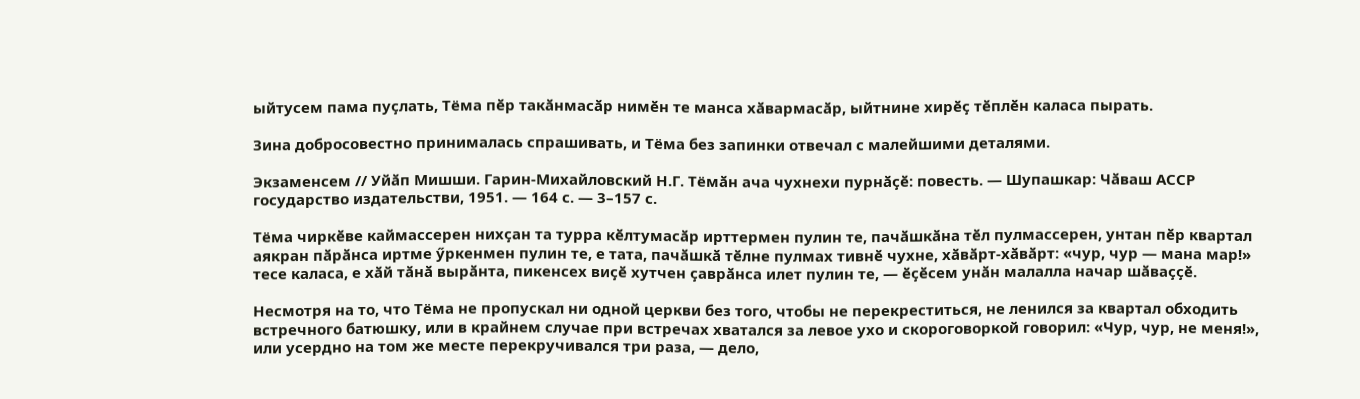ыйтусем пама пуҫлать, Тёма пӗр такӑнмасӑр нимӗн те манса хӑвармасӑр, ыйтнине хирӗҫ тӗплӗн каласа пырать.

Зина добросовестно принималась спрашивать, и Тёма без запинки отвечал с малейшими деталями.

Экзаменсем // Уйӑп Мишши. Гарин-Михайловский Н.Г. Тёмӑн ача чухнехи пурнӑҫӗ: повесть. — Шупашкар: Чӑваш АССР государство издательстви, 1951. — 164 с. — 3–157 с.

Тёма чиркӗве каймассерен нихҫан та турра кӗлтумасӑр ирттермен пулин те, пачӑшкӑна тӗл пулмассерен, унтан пӗр квартал аякран пӑрӑнса иртме ӳркенмен пулин те, е тата, пачӑшкӑ тӗлне пулмах тивнӗ чухне, хӑвӑрт-хӑвӑрт: «чур, чур — мана мар!» тесе каласа, е хӑй тӑнӑ вырӑнта, пикенсех виҫӗ хутчен ҫаврӑнса илет пулин те, — ӗҫӗсем унӑн малалла начар шӑваҫҫӗ.

Несмотря на то, что Тёма не пропускал ни одной церкви без того, чтобы не перекреститься, не ленился за квартал обходить встречного батюшку, или в крайнем случае при встречах хватался за левое ухо и скороговоркой говорил: «Чур, чур, не меня!», или усердно на том же месте перекручивался три раза, — дело,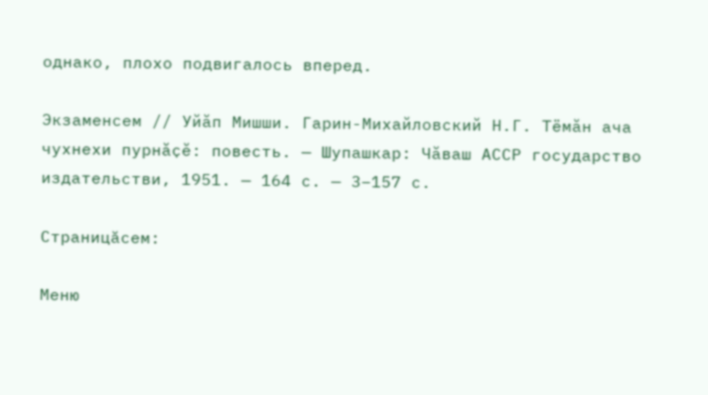однако, плохо подвигалось вперед.

Экзаменсем // Уйӑп Мишши. Гарин-Михайловский Н.Г. Тёмӑн ача чухнехи пурнӑҫӗ: повесть. — Шупашкар: Чӑваш АССР государство издательстви, 1951. — 164 с. — 3–157 с.

Страницăсем:

Меню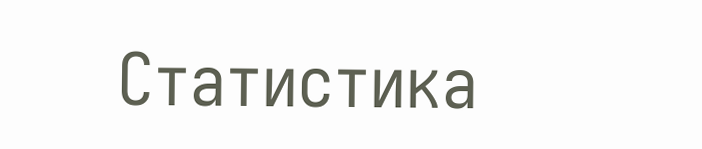Статистика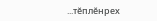...тĕплӗнрех